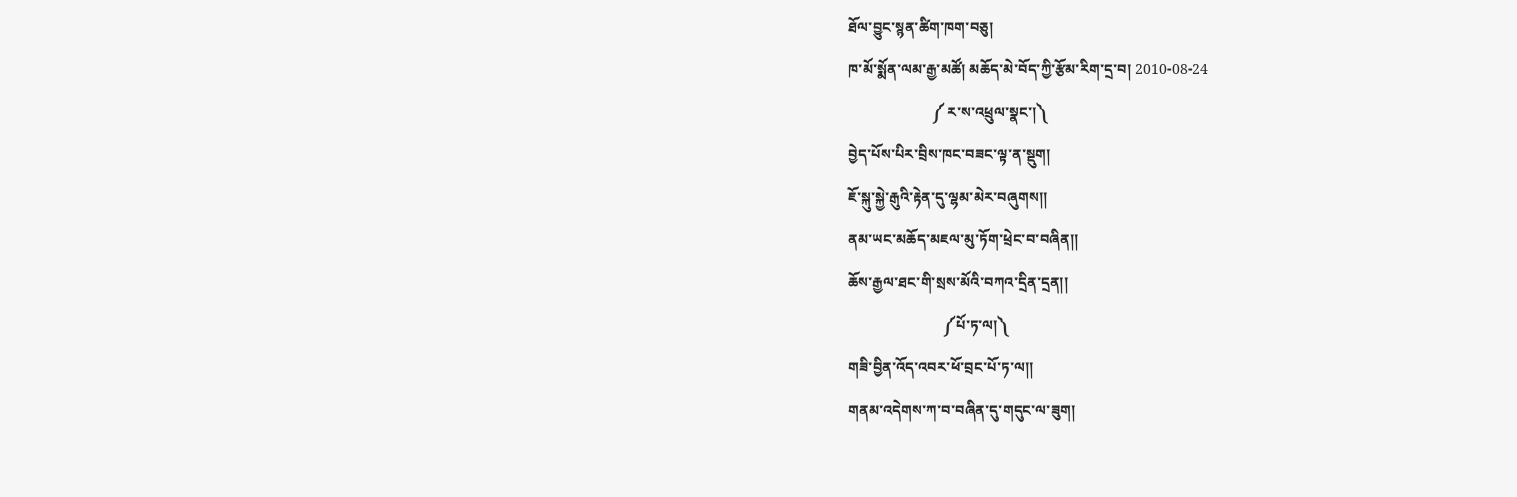ཐོལ་བྱུང་སྙན་ཚིག་ཁག་བཅུ།
ཁ་མོ་སྨོན་ལམ་རྒྱ་མཚོ། མཆོད་མེ་བོད་ཀྱི་རྩོམ་རིག་དྲ་བ། 2010-08-24
                       ༼ ར་ས་འཕྲུལ་སྣང་།༽
བྱེད་པོས་པིར་བྲིས་ཁང་བཟང་ལྟ་ན་སྡུག།
ཇོ་སྐུ་སྐྱེ་རྒུའི་རྟེན་དུ་ལྷམ་མེར་བཞུགས།།
ནམ་ཡང་མཆོད་མཇལ་མུ་ཏོག་ཕྲེང་བ་བཞིན།།
ཆོས་རྒྱལ་ཐང་གི་སྲས་མོའི་བཀའ་དྲིན་དྲན།།
                          ༼པོ་ཏ་ལ།༽
གཟི་བྱིན་འོད་འབར་ཕོ་བྲང་པོ་ཏ་ལ།།
གནམ་འདེགས་ཀ་བ་བཞིན་དུ་གདུང་ལ་ཟུག།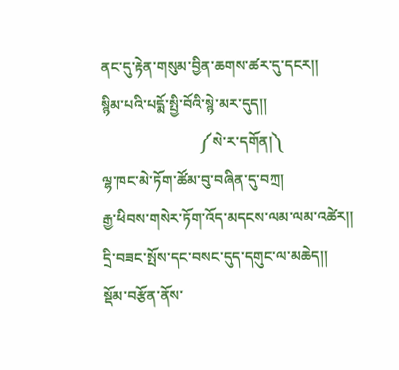ནང་དུ་རྟེན་གསུམ་བྱིན་ཆགས་ཚར་དུ་དངར།།
སྙིམ་པའི་པདྨོ་སྤྱི་བོའི་སྙེ་མར་དུད།།
                           ༼སེ་ར་དགོན།༽
ལྷ་ཁང་མེ་ཏོག་ཚོམ་བུ་བཞིན་དུ་བཀྲ།
རྒྱ་ཕིབས་གསེར་ཏོག་འོད་མདངས་ལམ་ལམ་འཚེར།།
དྲི་བཟང་སྤོས་དང་བསང་དུད་དགུང་ལ་མཆེད།།
སྡོམ་བརྩོན་ནོས་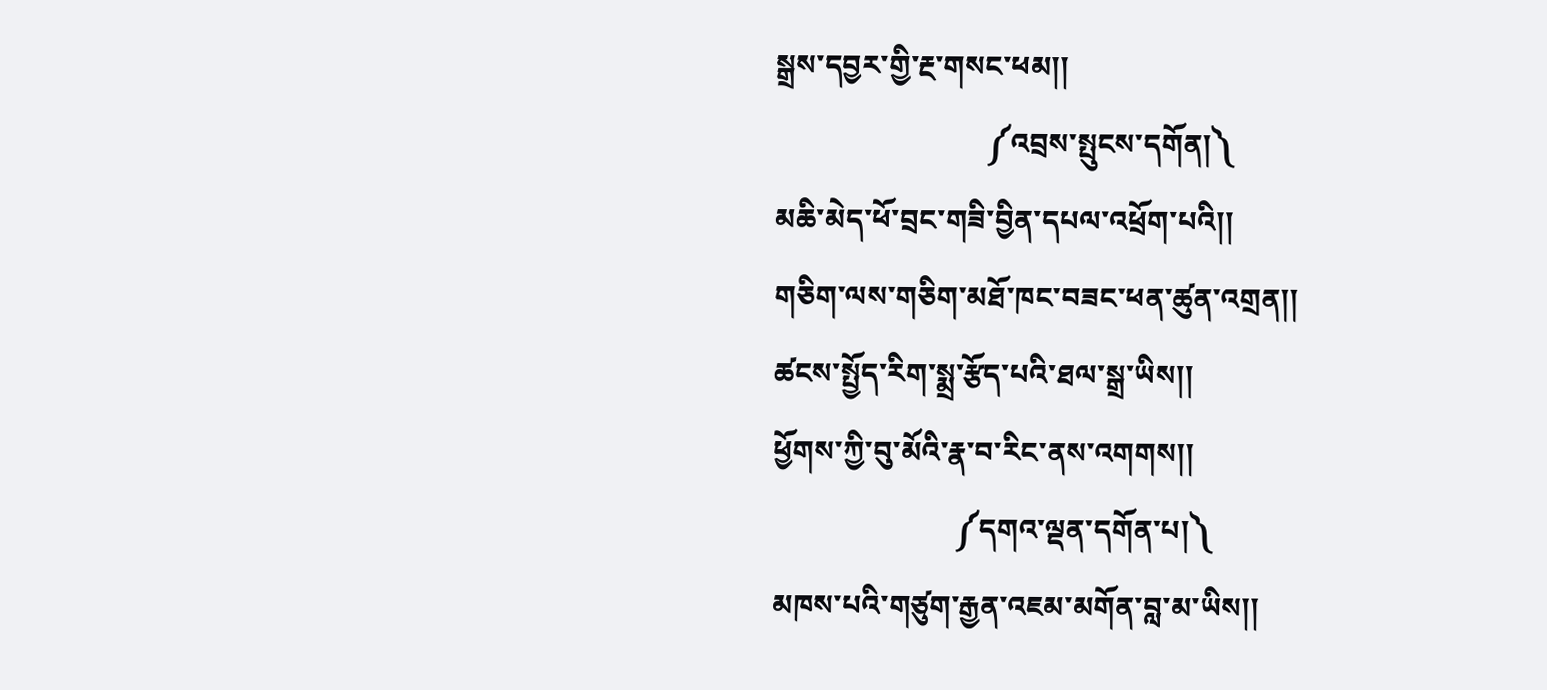སྒྲས་དབྱར་གྱི་རྔ་གསང་ཕམ།།
                             ༼འབྲས་སྤུངས་དགོན།༽
མཆི་མེད་ཕོ་བྲང་གཟི་བྱིན་དཔལ་འཕྲོག་པའི།།
གཅིག་ལས་གཅིག་མཐོ་ཁང་བཟང་ཕན་ཚུན་འགྲན།།
ཚངས་སྤྱོད་རིག་སྨྲ་རྩོད་པའི་ཐལ་སྒྲ་ཡིས།།
ཕྱོགས་ཀྱི་བུ་མོའི་རྣ་བ་རིང་ནས་འགགས།།
                         ༼དགའ་ལྡན་དགོན་པ།༽
མཁས་པའི་གཙུག་རྒྱན་འཇམ་མགོན་བླ་མ་ཡིས།།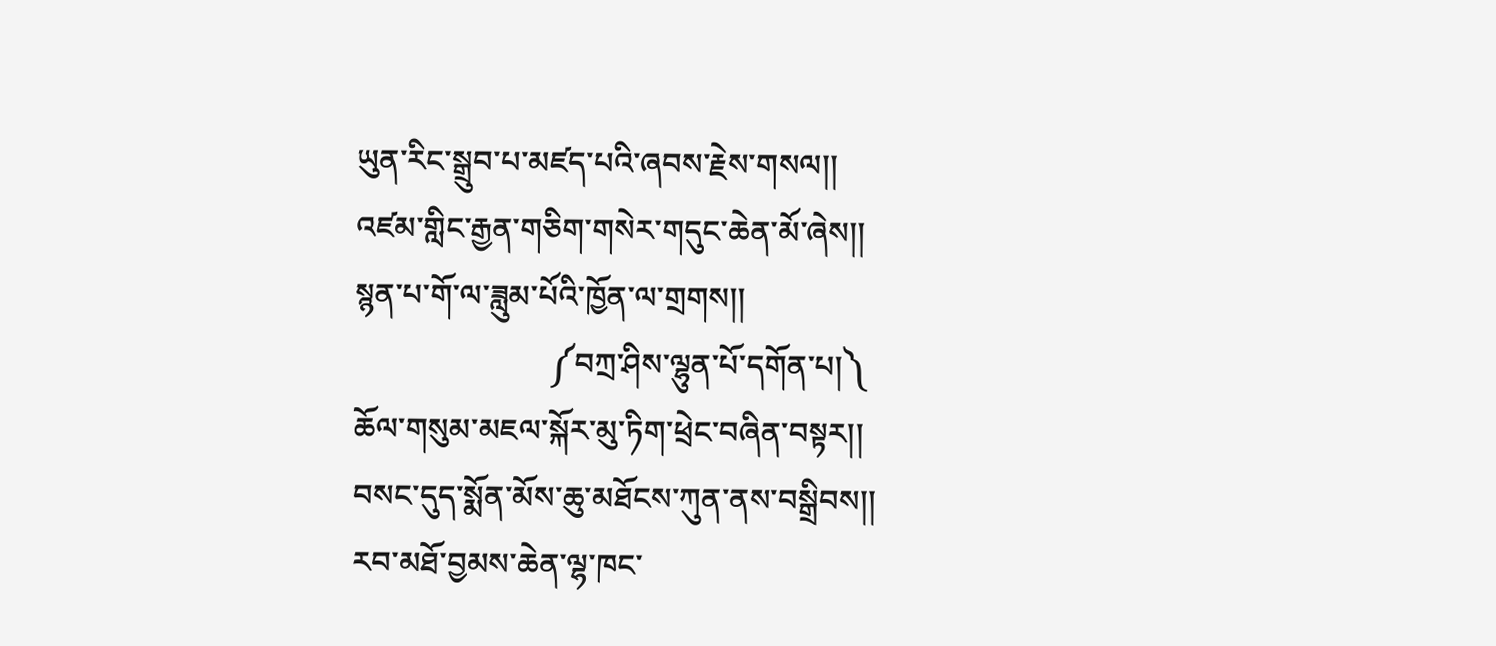ཡུན་རིང་སྒྲུབ་པ་མཛད་པའི་ཞབས་རྗེས་གསལ།།
འཛམ་གླིང་རྒྱན་གཅིག་གསེར་གདུང་ཆེན་མོ་ཞེས།།
སྙན་པ་གོ་ལ་ཟླུམ་པོའི་ཁྱོན་ལ་གྲགས།།
                         ༼བཀྲ་ཤིས་ལྷུན་པོ་དགོན་པ།༽
ཆོལ་གསུམ་མཇལ་སྐོར་མུ་ཏིག་ཕྲེང་བཞིན་བསྟར།།
བསང་དུད་སྨོན་མོས་ཆུ་མཐོངས་ཀུན་ནས་བསྒྲིབས།།
རབ་མཐོ་བྱམས་ཆེན་ལྷ་ཁང་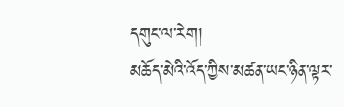དགུང་ལ་རེག།
མཆོད་མེའི་འོད་ཀྱིས་མཚན་ཡང་ཉིན་ལྟར་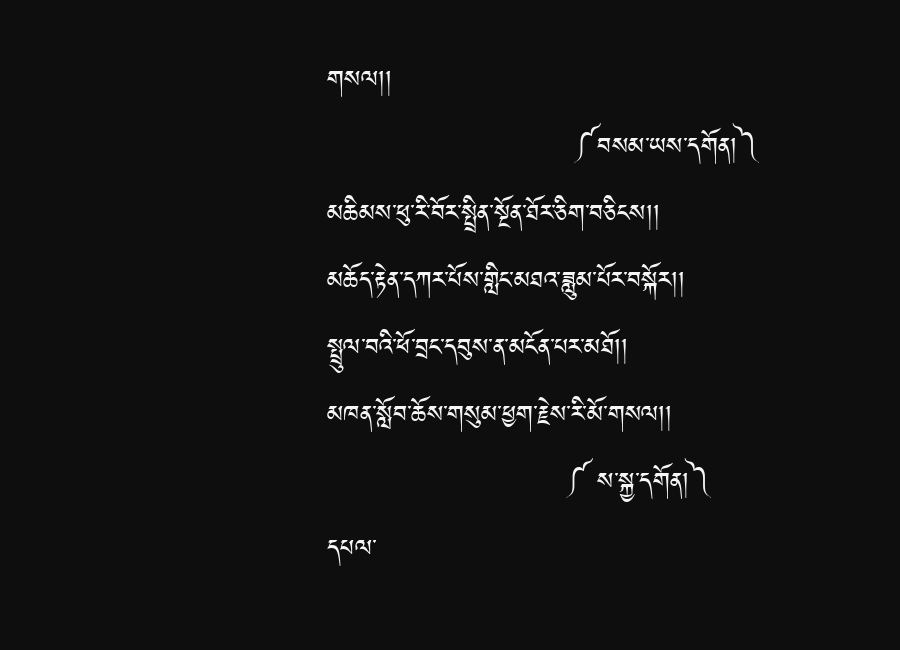གསལ།།
                            ༼བསམ་ཡས་དགོན།༽
མཆིམས་ཕུ་རི་བོར་སྤྲིན་སྔོན་ཐོར་ཅིག་བཅིངས།།
མཆོད་རྟེན་དཀར་པོས་གླིང་མཐའ་ཟླུམ་པོར་བསྐོར།།
སྤྲུལ་བའི་ཕོ་བྲང་དབུས་ན་མངོན་པར་མཐོ།།
མཁན་སློབ་ཆོས་གསུམ་ཕྱག་རྗེས་རི་མོ་གསལ།།
                           ༼ ས་སྐྱ་དགོན།༽
དཔལ་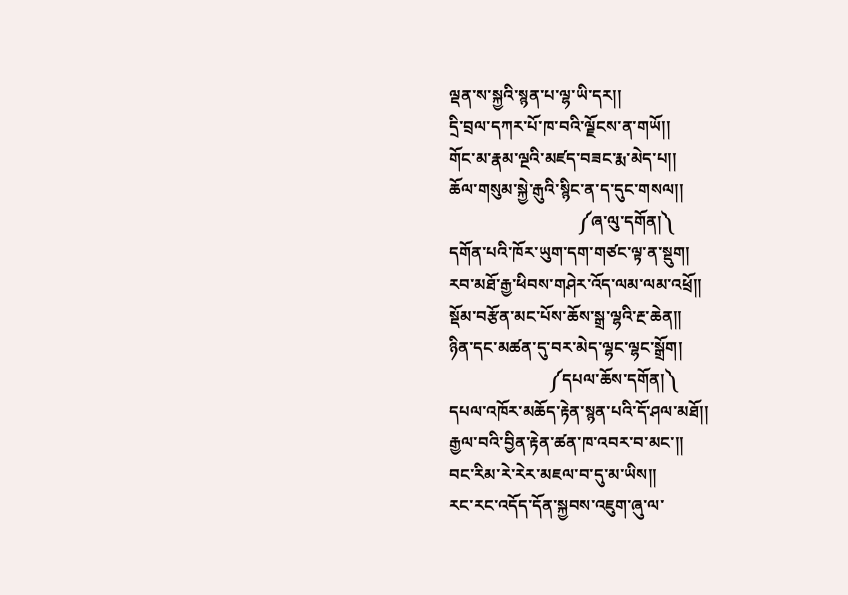ལྡན་ས་སྐྱའི་སྙན་པ་ལྷ་ཡི་དར།།
དྲི་བྲལ་དཀར་པོ་ཁ་བའི་ལྗོངས་ན་གཡོ།།
གོང་མ་རྣམ་ལྔའི་མཛད་བཟང་རྨ་མེད་པ།།
ཆོལ་གསུམ་སྐྱེ་རྒུའི་སྙིང་ན་ད་དུང་གསལ།།
                               ༼ཞ་ལུ་དགོན།༽
དགོན་པའི་ཁོར་ཡུག་དག་གཙང་ལྟ་ན་སྡུག།
རབ་མཐོ་རྒྱ་ཕིབས་གཤེར་འོད་ལམ་ལམ་འཕྲོ།།
སྡོམ་བརྩོན་མང་པོས་ཆོས་སྒྲ་ལྷའི་རྔ་ཆེན།།
ཉིན་དང་མཚན་དུ་བར་མེད་ལྷང་ལྷང་སྒྲོག།
                        ༼དཔལ་ཆོས་དགོན།༽
དཔལ་འཁོར་མཆོད་རྟེན་སྙན་པའི་དོ་ཤལ་མཐོ།།
རྒྱལ་བའི་བྱིན་རྟེན་ཚན་ཁ་འབར་བ་མང་།།
བང་རིམ་རེ་རེར་མཇལ་བ་དུ་མ་ཡིས།།
རང་རང་འདོད་དོན་སྐྱབས་འཇུག་ཞུ་ལ་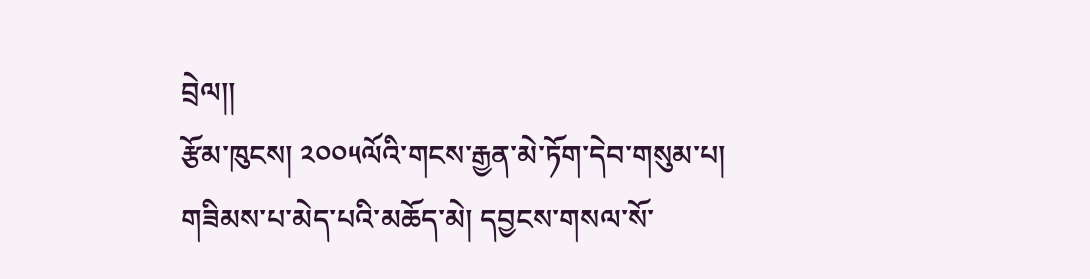བྲེལ།།
རྩོམ་ཁུངས། ༢༠༠༥ལོའི་གངས་རྒྱན་མེ་ཏོག་དེབ་གསུམ་པ།
གཟིམས་པ་མེད་པའི་མཆོད་མེ། དབྱངས་གསལ་སོ་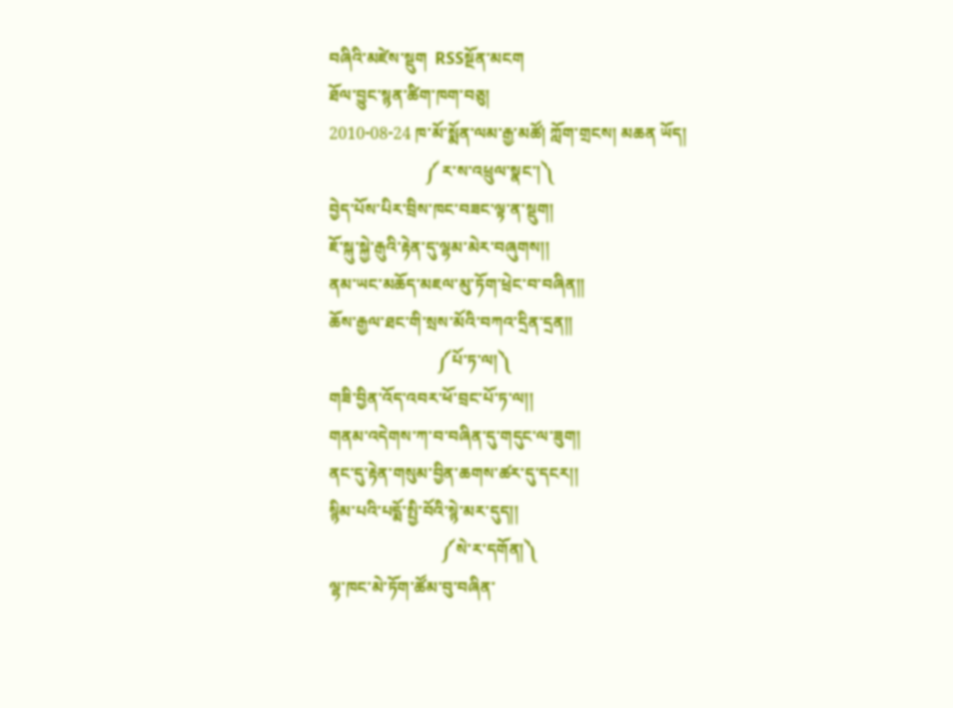བཞིའི་མཛེས་སྡུག  RSSསྔོན་མངག
ཐོལ་བྱུང་སྙན་ཚིག་ཁག་བཅུ།
2010-08-24 ཁ་མོ་སྨོན་ལམ་རྒྱ་མཚོ། ཀློག་གྲངས། མཆན ཡོད།
                       ༼ ར་ས་འཕྲུལ་སྣང་།༽
བྱེད་པོས་པིར་བྲིས་ཁང་བཟང་ལྟ་ན་སྡུག།
ཇོ་སྐུ་སྐྱེ་རྒུའི་རྟེན་དུ་ལྷམ་མེར་བཞུགས།།
ནམ་ཡང་མཆོད་མཇལ་མུ་ཏོག་ཕྲེང་བ་བཞིན།།
ཆོས་རྒྱལ་ཐང་གི་སྲས་མོའི་བཀའ་དྲིན་དྲན།།
                          ༼པོ་ཏ་ལ།༽
གཟི་བྱིན་འོད་འབར་ཕོ་བྲང་པོ་ཏ་ལ།།
གནམ་འདེགས་ཀ་བ་བཞིན་དུ་གདུང་ལ་ཟུག།
ནང་དུ་རྟེན་གསུམ་བྱིན་ཆགས་ཚར་དུ་དངར།།
སྙིམ་པའི་པདྨོ་སྤྱི་བོའི་སྙེ་མར་དུད།།
                           ༼སེ་ར་དགོན།༽
ལྷ་ཁང་མེ་ཏོག་ཚོམ་བུ་བཞིན་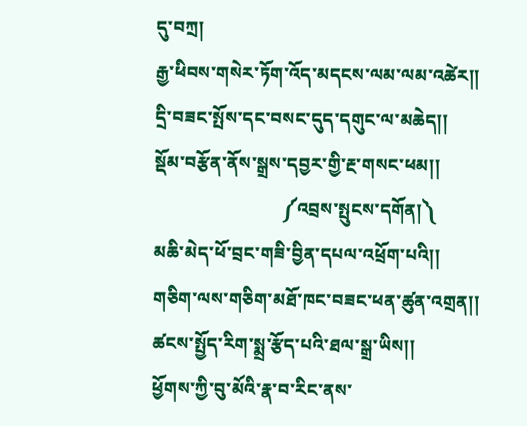དུ་བཀྲ།
རྒྱ་ཕིབས་གསེར་ཏོག་འོད་མདངས་ལམ་ལམ་འཚེར།།
དྲི་བཟང་སྤོས་དང་བསང་དུད་དགུང་ལ་མཆེད།།
སྡོམ་བརྩོན་ནོས་སྒྲས་དབྱར་གྱི་རྔ་གསང་ཕམ།།
                             ༼འབྲས་སྤུངས་དགོན།༽
མཆི་མེད་ཕོ་བྲང་གཟི་བྱིན་དཔལ་འཕྲོག་པའི།།
གཅིག་ལས་གཅིག་མཐོ་ཁང་བཟང་ཕན་ཚུན་འགྲན།།
ཚངས་སྤྱོད་རིག་སྨྲ་རྩོད་པའི་ཐལ་སྒྲ་ཡིས།།
ཕྱོགས་ཀྱི་བུ་མོའི་རྣ་བ་རིང་ནས་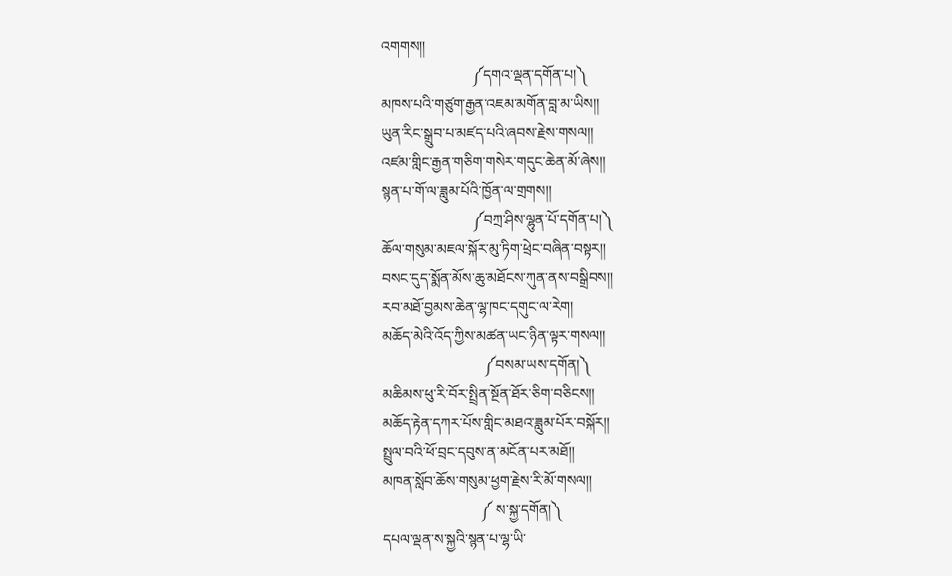འགགས།།
                         ༼དགའ་ལྡན་དགོན་པ།༽
མཁས་པའི་གཙུག་རྒྱན་འཇམ་མགོན་བླ་མ་ཡིས།།
ཡུན་རིང་སྒྲུབ་པ་མཛད་པའི་ཞབས་རྗེས་གསལ།།
འཛམ་གླིང་རྒྱན་གཅིག་གསེར་གདུང་ཆེན་མོ་ཞེས།།
སྙན་པ་གོ་ལ་ཟླུམ་པོའི་ཁྱོན་ལ་གྲགས།།
                         ༼བཀྲ་ཤིས་ལྷུན་པོ་དགོན་པ།༽
ཆོལ་གསུམ་མཇལ་སྐོར་མུ་ཏིག་ཕྲེང་བཞིན་བསྟར།།
བསང་དུད་སྨོན་མོས་ཆུ་མཐོངས་ཀུན་ནས་བསྒྲིབས།།
རབ་མཐོ་བྱམས་ཆེན་ལྷ་ཁང་དགུང་ལ་རེག།
མཆོད་མེའི་འོད་ཀྱིས་མཚན་ཡང་ཉིན་ལྟར་གསལ།།
                            ༼བསམ་ཡས་དགོན།༽
མཆིམས་ཕུ་རི་བོར་སྤྲིན་སྔོན་ཐོར་ཅིག་བཅིངས།།
མཆོད་རྟེན་དཀར་པོས་གླིང་མཐའ་ཟླུམ་པོར་བསྐོར།།
སྤྲུལ་བའི་ཕོ་བྲང་དབུས་ན་མངོན་པར་མཐོ།།
མཁན་སློབ་ཆོས་གསུམ་ཕྱག་རྗེས་རི་མོ་གསལ།།
                           ༼ ས་སྐྱ་དགོན།༽
དཔལ་ལྡན་ས་སྐྱའི་སྙན་པ་ལྷ་ཡི་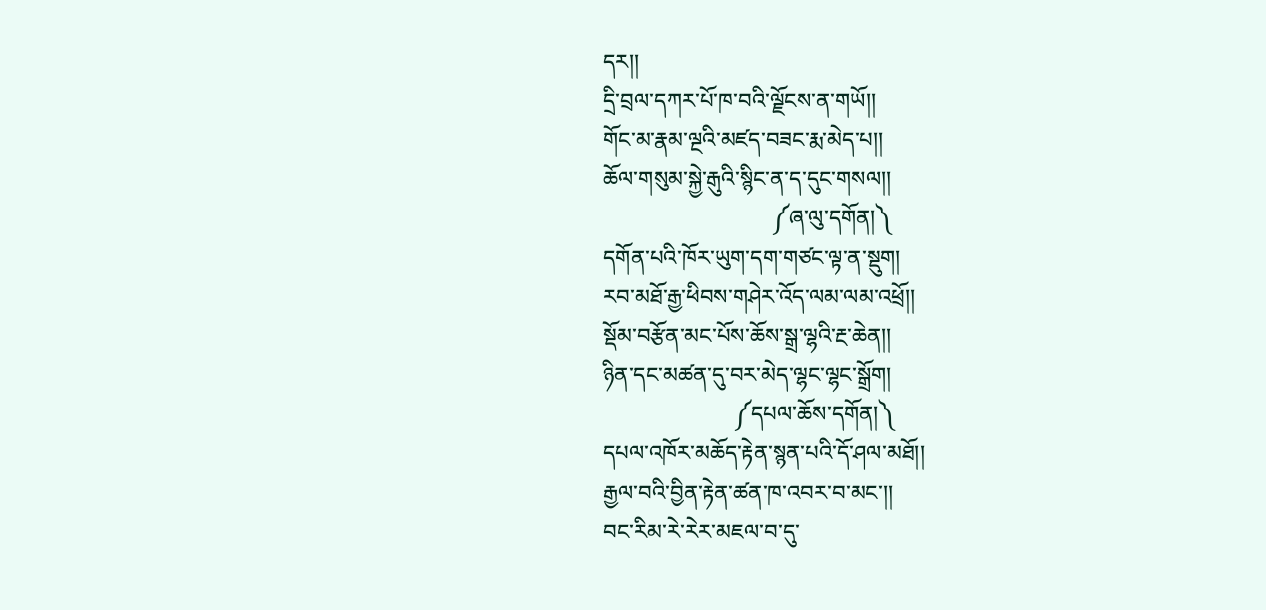དར།།
དྲི་བྲལ་དཀར་པོ་ཁ་བའི་ལྗོངས་ན་གཡོ།།
གོང་མ་རྣམ་ལྔའི་མཛད་བཟང་རྨ་མེད་པ།།
ཆོལ་གསུམ་སྐྱེ་རྒུའི་སྙིང་ན་ད་དུང་གསལ།།
                               ༼ཞ་ལུ་དགོན།༽
དགོན་པའི་ཁོར་ཡུག་དག་གཙང་ལྟ་ན་སྡུག།
རབ་མཐོ་རྒྱ་ཕིབས་གཤེར་འོད་ལམ་ལམ་འཕྲོ།།
སྡོམ་བརྩོན་མང་པོས་ཆོས་སྒྲ་ལྷའི་རྔ་ཆེན།།
ཉིན་དང་མཚན་དུ་བར་མེད་ལྷང་ལྷང་སྒྲོག།
                        ༼དཔལ་ཆོས་དགོན།༽
དཔལ་འཁོར་མཆོད་རྟེན་སྙན་པའི་དོ་ཤལ་མཐོ།།
རྒྱལ་བའི་བྱིན་རྟེན་ཚན་ཁ་འབར་བ་མང་།།
བང་རིམ་རེ་རེར་མཇལ་བ་དུ་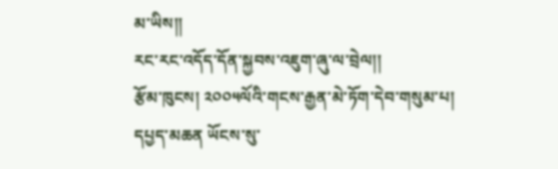མ་ཡིས།།
རང་རང་འདོད་དོན་སྐྱབས་འཇུག་ཞུ་ལ་བྲེལ།།
རྩོམ་ཁུངས། ༢༠༠༥ལོའི་གངས་རྒྱན་མེ་ཏོག་དེབ་གསུམ་པ།
དཔྱད་མཆན ཡོངས་སུ་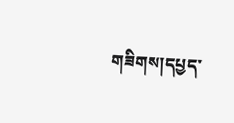གཟིགས།དཔྱད་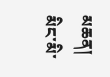མཆན།
མིང་མི་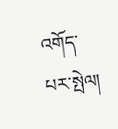འགོད་པར་སྤེལ།